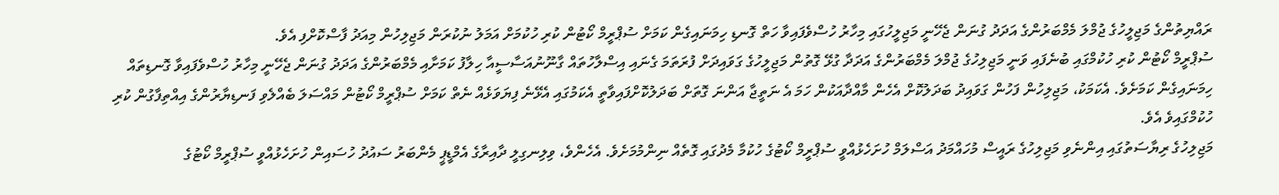ރައްޔިތުންގެ މަޖިލީހުގެ ޖުމްލަ މެމްބަރުންގެ އަދަދު ގުނަން ޖެހޭނީ މަޖިލީހުގައި މިހާރު ހުސްވެފައިވާ ހަތް ގޮނޑި ހިމަނައިގެން ކަމަށް ސުޕްރީމް ކޯޓުން ކުރި ހުކުމަށް އަމަލު ނުކުރަން މަޖިލިހުން މިއަދު ފާސްކޮށްފި އެވެ.
ސުޕްރީމް ކޯޓުން ކުރި ހުކުމްގައި ބުނެފައި ވަނީ މަޖިލިހުގެ ޖުމްލަ މެމްބަރުންގެ އަދަދާ ގުޅޭ ގޮތުން މަޖިލީހުގެ ގަވައިދަށް ފުރަތަމަ ގެނައި އިސްލާހުތައް ގާނޫނުއަސާސީއާ ހިލާފު ކަމަށާއި މެމްބަރުންގެ އަދަދު ގުނަން ޖެހޭނީ މިހާރު ހުސްވެފައިވާ ގޮނޑިތައް ހިމަނައިގެން ކަމަށެވެ. އެކަމަކު، މަޖިލިހުން ފަހުން ގަވައިދު ބަދަލުކޮށް އެހެން މާއްދާއަކުން ހަމަ އެ ނަތީޖާ އަންނަ ގޮތަށް ބަދަލުކޮށްފައިވާތީ އެކަމުގައި އެޅޭނެ ފިޔަވަޅެއް ނެތް ކަމަށް ސުޕްރީމް ކޯޓުން މައްސަލަ ބެއްލެވި ފަނޑިޔާރުންގެ އިއްތިފާގުން ކުރި ހުކުމްގައިވެ އެވެ.
މަޖިލިހުގެ ރިޔާސަތުގައި އިންނެވި މަޖިލިހުގެ ރައީސް މުހައްމަދު އަސްލަމް ހުށަހެޅުއްވީ ސުޕްރީމް ކޯޓުގެ ހުކުމާ މެދުގައި ގޮތެއް ނިންމުމަށެވެ. އެހެންވެ، ވިލިނގިލީ ދާއިރާގެ އެމްޑީޕީ މެންބަރު ސައުދު ހުސައިން ހުށަހެޅުއްވީ ސުޕްރީމް ކޯޓުގެ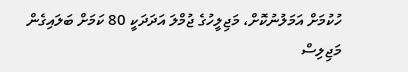ހުކުމަށް އަމަލުނުކޮށް، މަޖިލީހުގެ ޖުމްލަ އަދަދަކީ 80 ކަމަށް ބަލައިގެން މަޖިލިސް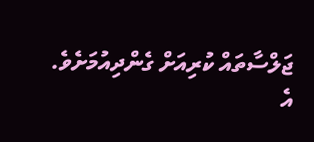ޖަލްސާތައް ކުރިއަށް ގެންދިއުމަށެވެ.
އެ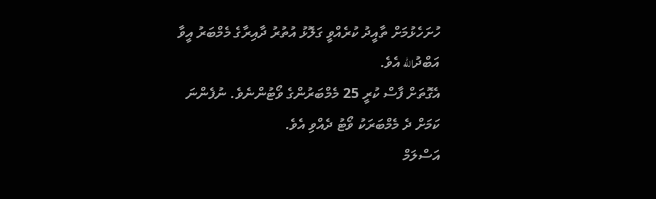ހުށަހެޅުމަށް ތާއީދު ކުރެއްވީ ގަލޮޅު އުތުރު ދާއިރާގެ މެމްބަރު އީވާ އަބްދުالله އެވެ.
އެގޮތަށް ފާސް ކުރީ 25 މެމްބަރުންގެ ވޯޓުންނެވެ. ނުފެންނަ ކަމަށް ދެ މެމްބަރަކު ވޯޓު ދެއްވި އެވެ.
އަސްލަމް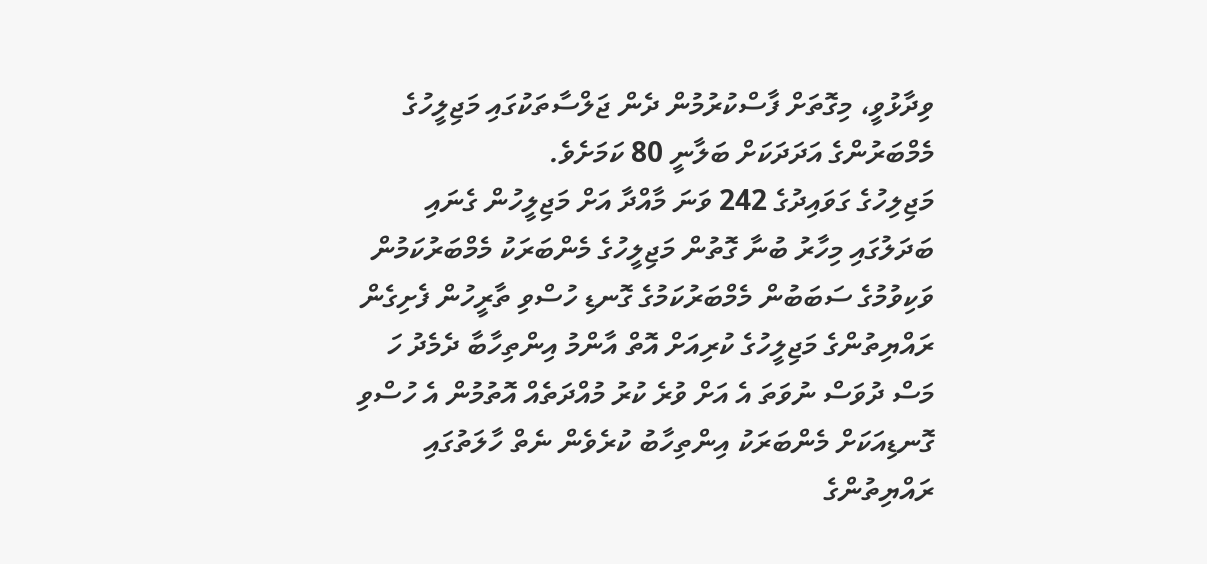ވިދާޅުވީ، މިގޮތަށް ފާސްކުރުމުން ދެން ޖަލްސާތަކުގައި މަޖިލީހުގެ މެމްބަރުންގެ އަދަދަކަށް ބަލާނީ 80 ކަމަށެވެ.
މަޖިލިހުގެ ގަވައިދުގެ 242 ވަނަ މާއްދާ އަށް މަޖިލީހުން ގެނައި ބަދަލުގައި މިހާރު ބުނާ ގޮތުން މަޖިލީހުގެ މެންބަރަކު މެމްބަރުކަމުން ވަކިވުމުގެ ސަބަބުން މެމްބަރުކަމުގެ ގޮނޑި ހުސްވި ތާރީހުން ފެށިގެން ރައްޔިތުންގެ މަޖިލީހުގެ ކުރިއަށް އޮތް އާންމު އިންތިހާބާ ދެމެދު ހަ މަސް ދުވަސް ނުވަތަ އެ އަށް ވުރެ ކުރު މުއްދަތެއް އޮތުމުން އެ ހުސްވި ގޮނޑިއަކަށް މެންބަރަކު އިންތިހާބު ކުރެވެން ނެތް ހާލަތުގައި ރައްޔިތުންގެ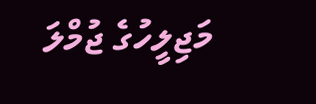މަޖިލީހުގެ ޖުމްލަ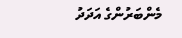މެންބަރުންގެ އަދަދު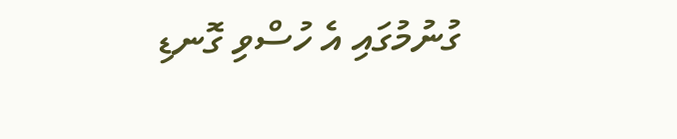ގުނުމުގައި އެ ހުސްވި ގޮނޑި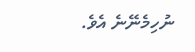ނުހިމެނޭނެ އެވެ.